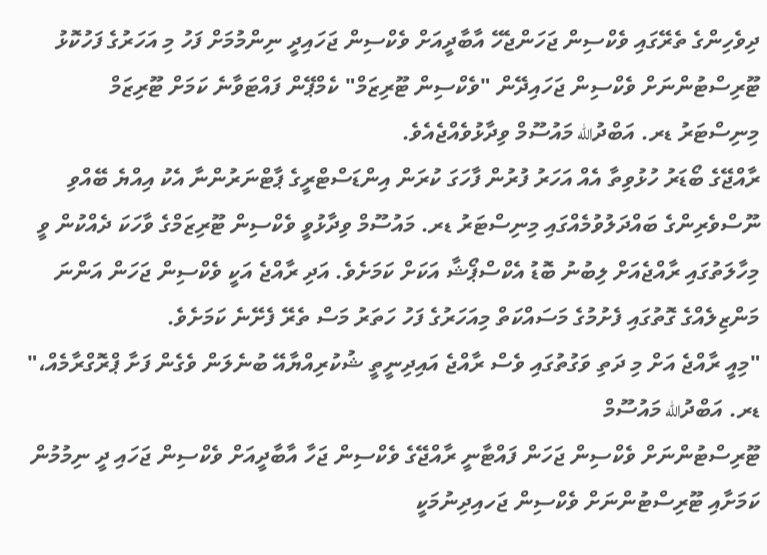ދިވެހިންގެ ތެރޭގައި ވެކްސިން ޖަހަންޖެހޭ އާބާދީއަށް ވެކްސިން ޖަހައިދީ ނިންމުމަށް ފަހު މި އަހަރުގެ ފަހުކޮޅު ޓޫރިސްޓުންނަށް ވެކްސިން ޖަހައިދޭން "ވެކްސިން ޓޫރިޒަމް" ކެމްޕޭން ފައްޓަވާނެ ކަމަށް ޓޫރިޒަމް މިނިސްޓަރު ޑރ. އަބްދުالله މައުސޫމް ވިދާޅުވެއްޖެއެވެ.
ރާއްޖޭގެ ބޯޑަރު ހުޅުވިތާ އެއް އަހަރު ފުރުން ފާހަގަ ކުރަން އިންޑަސްޓްރީގެ ޕާޓްނަރުންނާ އެކު އިއްޔެ ބޭއްވި ނޫސްވެރިންގެ ބައްދަލުވުމެއްގައި މިނިސްޓަރު ޑރ. މައުސޫމް ވިދާޅުވީ ވެކްސިން ޓޫރިޒަމްގެ ވާހަކަ ދެއްކުން ވީ މިހާލަތުގައި ރާއްޖެއަށް ލިބުނު ބޮޑު އެކްސްޕޯޝާ އަކަށް ކަމަށެވެ. އަދި ރާއްޖެ އަކީ ވެކްސިން ޖަހަން އަންނަ މަންޒިލެއްގެ ގޮތުގައި ފެށުމުގެ މަސައްކަތް މިއަހަރުގެ ފަހު ހަތަރު މަސް ތެރޭ ފެށޭނެ ކަމަށެވެ.
"މިއީ ރާއްޖެ އަށް މި ދަތި ވަގުތުގައި ވެސް ރާއްޖެ އައިދިނީތީ ޝުކުރިއްޔާއޭ ބުނެލަން ވެގެން ފަށާ ޕްރޮގްރާމެއް،"
ޑރ. އަބްދުالله މައުސޫމް
ޓޫރިސްޓުންނަށް ވެކްސިން ޖަހަން ފައްޓާނީ ރާއްޖޭގެ ވެކްސިން ޖަހާ އާބާދީއަށް ވެކްސިން ޖަހައި ދީ ނިމުމުން ކަމަށާއި ޓޫރިސްޓުންނަށް ވެކްސިން ޖަހއިދިނުމަކީ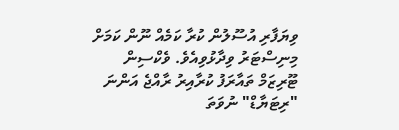ވިޔަފާރި އުސޫލުން ކުރާ ކަމެއް ނޫން ކަމަށް މިނިސްޓަރު ވިދާޅުވިއެވެ. ވެކްސިން ޓޫރިޒަމް ތައާރަފު ކުރާއިރު ރާއްޖެ އަންނަ "ރިޓަޔާޑް" ނުވަތަ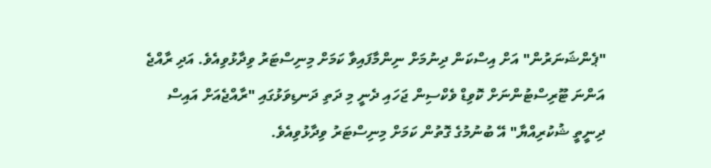"ޕެންޝަނަރުން" އަށް އިސްކަން ދިނުމަށް ނިންމާފައިވާ ކަމަށް މިނިސްޓަރު ވިދާޅުވިއެވެ. އަދި ރާއްޖެ އަންނަ ޓޫރިސްޓުންނަށް ކޮވިޑް ވެކްސިން ޖަހައި ދެނީ މި ދަތި ދަނޑިވަޅުގައި "ރާއްޖެއަށް އައިސް ދިނީތީ ޝުކުރިއްޔާ" އޭ ބުނުމުގެ ގޮތުން ކަމަށް މިނިސްޓަރު ވިދާޅުވިއެވެ.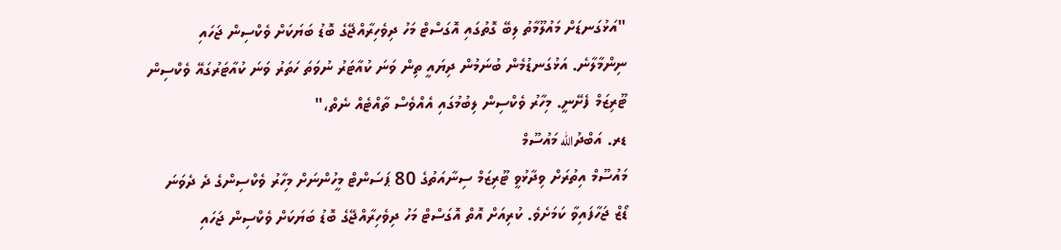"އަޅުގަނޑަށް މައުލޫމާތު ލިބޭ ގޮތުގައި އޮގަސްޓް މަހު ދިވެހިރާއްޖޭގެ ބޮޑު ބަޔަކަށް ވެކްސިން ޖަހައި ނިންމާލާނެ. އަޅުގަނޑުމެން ބުނަމުން ދިޔައީ ތިން ވަނަ ކުއާޓަރު ނުވަތަ ހަތަރު ވަނަ ކުއާޓަރުގައޭ ވެކްސިން ޓޫރިޒަމް ފެށޭނީ. މިހާރު ވެކްސިން ލިބުމުގައި އެއްވެސް ތާއްޓެއް ނެތް،"
ޑރ. އަބްދުالله މައުސޫމް
މައުސޫމް އިތުރަށް ވިދާޅުވީ ޓޫރިޒަމް ސިނާއަތުގެ 80 ޕަސަންޓް މީހުންނަށް މިހާރު ވެކްސިންގެ ދެ ދެވަނަ ޑޯޒް ޖަހާފައިވާ ކަމަށެވެ. ކުރިއަށް އޮތް އޮގަސްޓް މަހު ދިވެހިރާއްޖޭގެ ބޮޑު ބަޔަކަށް ވެކްސިން ޖަހައި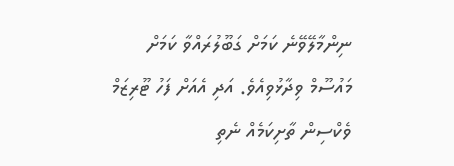ނިންމާލޭވޭނެ ކަމަށް ގަބޫލުރައްވާ ކަމަށް މައުސޫމް ވިދާޅުވިއެވެ. އަދި އެއަށް ފަހު ޓޫރިޒަމް ވެކްސިން ތާށިކަމެއް ނެތި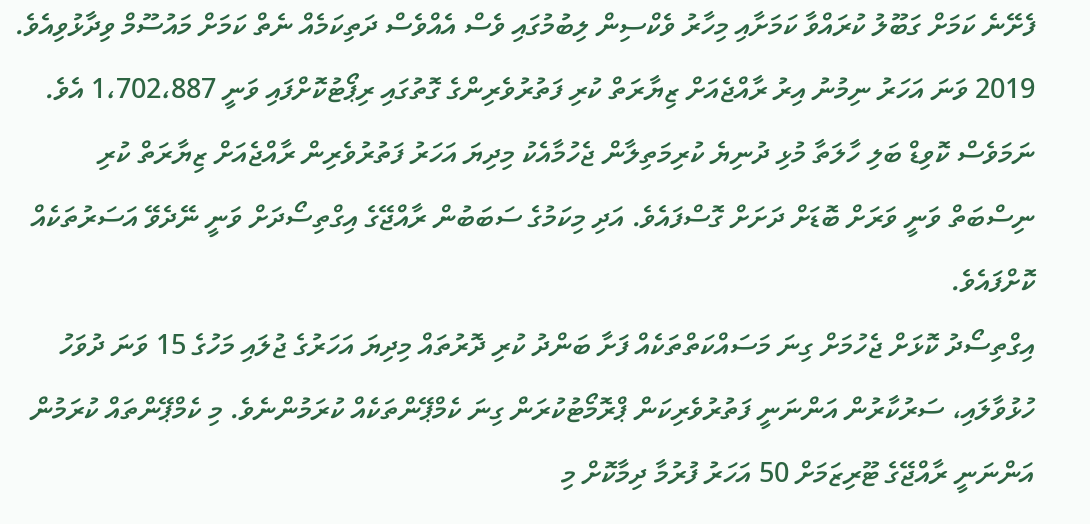ފެށޭނެ ކަމަށް ގަބޫލު ކުރައްވާ ކަމަށާއި މިހާރު ވެކްސިން ލިބުމުގައި ވެސް އެއްވެސް ދަތިކަމެއް ނެތް ކަމަށް މައުސޫމް ވިދާޅުވިއެވެ.
2019 ވަނަ އަހަރު ނިމުނު އިރު ރާއްޖެއަށް ޒިޔާރަތް ކުރި ފަތުރުވެރިންގެ ގޮތުގައި ރިޕޯޓުކޮށްފައި ވަނީ 1،702،887 އެވެ. ނަމަވެސް ކޮވިޑް ބަލި ހާލަތާ މުޅި ދުނިޔެ ކުރިމަތިލާން ޖެހުމާއެކު މިދިޔަ އަހަރު ފަތުރުވެރިން ރާއްޖެއަށް ޒިޔާރަތް ކުރި ނިސްބަތް ވަނީ ވަރަށް ބޮޑަށް ދަށަށް ގޮސްފައެވެ. އަދި މިކަމުގެ ސަބަބުން ރާއްޖޭގެ އިގްތިސޯދަށް ވަނީ ނޭދެވޭ އަސަރުތަކެއް ކޮށްފައެވެ.
އިގްތިސޯދު ކޮޅަށް ޖެހުމަށް ގިނަ މަސައްކަތްތަކެއް ފަށާ ބަންދު ކުރި ދޮރުތައް މިދިޔަ އަހަރުގެ ޖުލައި މަހުގެ 15 ވަނަ ދުވަހު ހުޅުވާލައި، ސަރުކާރުން އަންނަނީ ފަތުރުވެރިކަން ޕްރޮމޯޓުކުރަން ގިނަ ކެމްޕޭންތަކެއް ކުރަމުންނެވެ. މި ކެމްޕޭންތައް ކުރަމުން އަންނަނީ ރާއްޖޭގެ ޓޫރިޒަމަށް 50 އަހަރު ފުރުމާ ދިމާކޮށް މި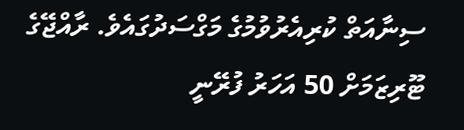ސިނާއަތް ކުރިއެރުވުމުގެ މަގްސަދުގައެވެ. ރާއްޖޭގެ ޓޫރިޒަމަށް 50 އަހަރު ފުރޭނީ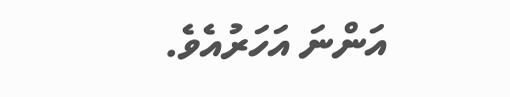އަންނަ އަހަރުއެވެ.